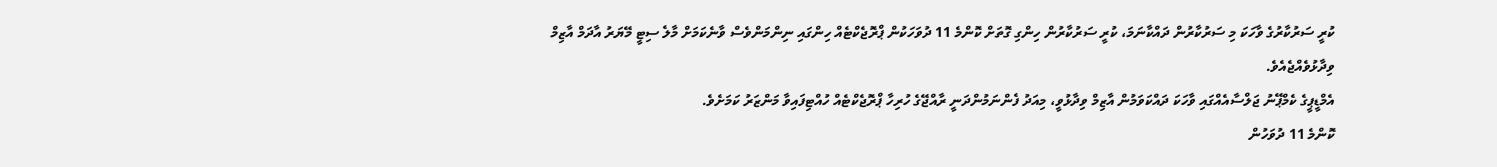ކުރީ ސަރުކާރުގެ ވާހަކަ މި ސަރުކާރުން ދައްކާނަމަ، ކުރީ ސަރުކާރުން ހިންގި ގޮތަށް ކޮންމެ 11 ދުވަހަކުން ޕްރޮޖެކްޓެއް ހިންގައި ނިންމަންވެސް ވާނެކަމަށް މާލެ ސިޓީ މޭޔަރު އާދަމް އާޒިމް ވިދާޅުވެއްޖެއެވެ.
އެމްޑީޕީގެ ކެމްޕޭނު ޖަލްސާއެއްގައި ވާހަކަ ދައްކަވަމުން އާޒިމް ވިދާޅުވީ، މިއަދު ފެންނަމުންދަނީ ރާއްޖޭގެ ހުރިހާ ޕްރޮޖެކްޓެއް ހުއްޓިފައިވާ މަންޒަރު ކަމަށެވެ.
ކޮންމެ 11 ދުވަހުން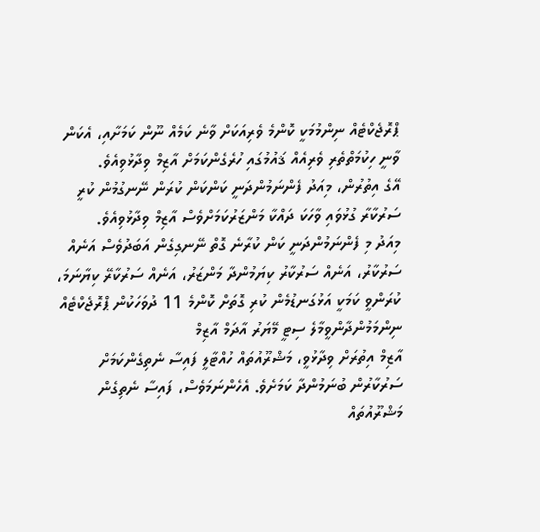ޕްރޮޖެކްޓެއް ނިންމުމަކީ ކޮންމެ ވެރިއަކަށް ވާނެ ކަމެއް ނޫން ކަމަށާއި، އެކަން ވާނީ ހިކުމަތްތެރި ވެރިއެއް ޤައުމުގައި ހުރެގެންކަމަށް އާޒިމް ވިދާޅުވިއެވެ.
އޭގެ އިތުރުން، މިއަދު ފެންނަމުންދަނީ ކަންކަން ކުރަން ނޭނގުމުން ކުރީ ސަރުކާރާ ގުޅުވައި ވާހަކަ ދައްކާ މަންޒަރުކަމަށްވެސް އާޒިމް ވިދާޅުވިއެވެ.
މިއަދު މި ފެންނަމުންދަނީ ކަން ކުރާނެ ގޮތް ނޭނގިގެން އަބަދުވެސް އަނެއް ސަރުކާރު، އަނެއް ސަރުކާރު ކިޔަމުންދާ މަންޒަރު، އަނެއް ސަރުކާރޭ ކިޔާނަމަ، ކުރަންވީ ކަމަކީ އަޅުގަނޑުމެން ކުރި ގޮތަށް ކޮންމެ 11 ދުވަހަކުން ޕްރޮޖެކްޓެއް ނިންމަމުންދާންވީމާލެ ސިޓީ މޭޔަރު އާދަމް އާޒިމް
އާޒިމް އިތުރަށް ވިދާޅުވީ، މަޝްރޫއުތައް ހުއްޓާލީ ފައިސާ ނެތިގެންކަމަށް ސަރުކާރުން ބުނަމުންދާ ކަމަށެވެ. އެހެންނަމަވެސް، ފައިސާ ނެތިގެން މަޝްރޫއުތައް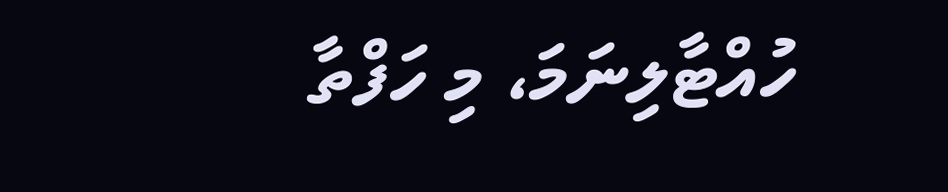ހުއްޓާލިނަމަ، މި ހަފްތާ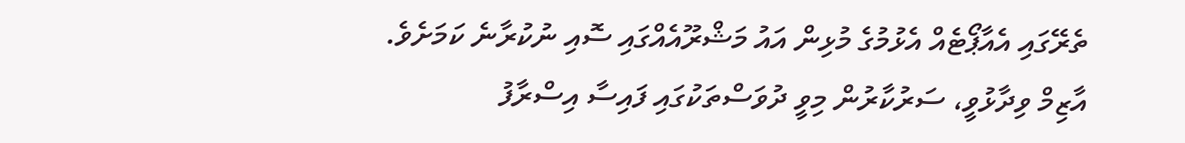ތެރޭގައި އެއާޕޯޓެއް އެޅުމުގެ މުޅިން އައު މަޝްރޫއެއްގައި ސޮއި ނުކުރާނެ ކަމަށެވެ.
އާޒިމް ވިދާޅުވީ، ސަރުކާރުން މިވީ ދުވަސްތަކުގައި ފައިސާ އިސްރާފު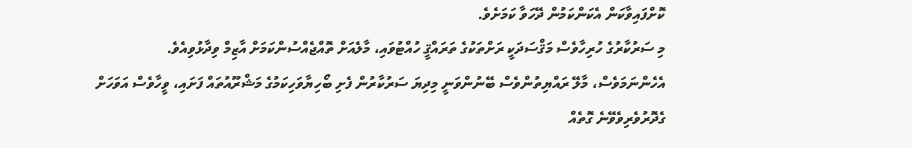ކޮށްފައިވާކަން އެކަންކަމުން ދޭހަވާ ކަމަށެވެ.
މި ސަރުކާރުގެ ހުރިހާވެސް މަޤްސަދަކީ ރަށްތަކުގެ ތަރައްޤީ ހުއްޓުވައި، މާލެއަށް ތޮއްޖެއްސުންކަމަށް އާޒިމް ވިދާޅުވިއެވެ.
އެހެންނަމަވެސް، މާލޭ ރައްޔިތުންވެސް ބޭނުންވަނީ މިދިޔަ ސަރުކާރުން ފެށި ބޯހިޔާވަހިކަމުގެ މަޝްރޫއުތައް ފަށައި، ވީހާވެސް އަވަހަށް ގެދޮރުވެރިވެވޭނެ ގޮތެއް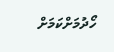ހޯދުމަށްކަމަށް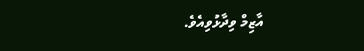އާޒިމް ވިދާޅުވިއެވެ.